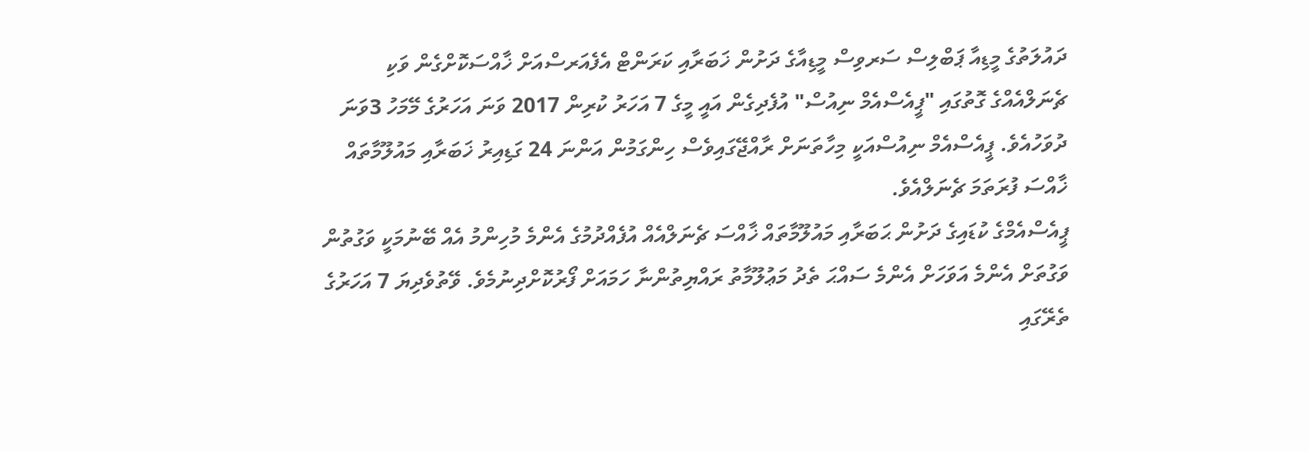ދައުލަތުގެ މީޑިއާ ޕަބްލިސް ސަރވިސް މީޑިއާގެ ދަށުން ޚަބަރާއި ކަރަންޓް އެފެއަރސްއަށް ޚާއްސަކޮށްގެން ވަކި ޗެނަލްއެއްގެ ގޮތުގައި "ޕީއެސްއެމް ނިއުސް" އުފެދިގެން އައީ މީގެ 7 އަހަރު ކުރިން 2017 ވަނަ އަހަރުގެ މޭމަހު 3ވަނަ ދުވަހުއެވެ. ޕީއެސްއެމް ނިއުސްއަކީ މިހާތަނަށް ރާއްޖޭގައިވެސް ހިންގަމުން އަންނަ 24 ގަޑިއިރު ޚަބަރާއި މައުލޫމާތައް ޚާއްސަ ފުރަތަމަ ޗެނަލްއެވެ.
ޕީއެސްއެމްގެ ކުޑައިގެ ދަށުން ޙަބަރާއި މައުލޫމާތައް ޚާއްސަ ޗެނަލްއެއް އުފެއްދުމުގެ އެންމެ މުހިންމު އެއް ބޭނުމަކީ ވަގުތުން ވަގުތަށް އެންމެ އަވަހަށް އެންމެ ސައްޙަ ތެދު މަޢުލޫމާތު ރައްޔިތުންނާ ހަމައަށް ފޯރުކޮށްދިނުމެވެ. ވޭތުވެދިޔަ 7 އަހަރުގެ ތެރޭގައި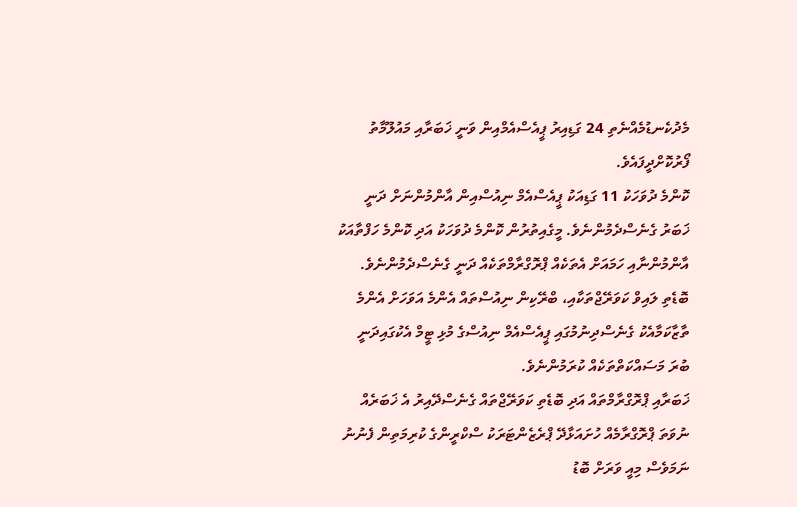މެދުކެނޑުމެއްނެތި 24 ގަޑިއިރު ޕީއެސްއެމްއިން ވަނީ ޚަބަރާއި މައުލޫމާތު ފޯރުކޮށްދީފައެވެ.
ކޮންމެ ދުވަހަކު 11 ގަޑިއަކު ޕީއެސްއެމް ނިއުސްއިން އާންމުންނަށް ދަނީ ޚަބަރު ގެނެސްދެމުންނެވެ. މީގެއިތުރުން ކޮންމެ ދުވަހަކު އަދި ކޮންމެ ހަފްތާއަކު އާންމުންނާއި ހަމައަށް އެތަކެއް ޕްރޮގްރާމްތަކެއް ދަނީ ގެނެސްދެމުންނެވެ.
ބޮޑެތި ލައިވް ކަވަރޭޖްތަކާއި، ބްރޭކިން ނިއުސްތައް އެންމެ އަވަހަށް އެންމެ ތާޒާކަމާއެކު ގެނެސްދިނުމުގައި ޕީއެސްއެމް ނިއުސްގެ މުޅި ޓީމް އެކުގައިދަނީ ބުރަ މަސައްކަތްތަކެއް ކުރަމުންނެވެ.
ޚަބަރާއި ޕްރޮގްރާމްތައް އަދި ބޮޑެތި ކަވަރޭޖްތައް ގެނެސްދޭއިރު އެ ޚަބަރެއް ނުވަތަ ޕްރޮގްރާމެއް ހުށައަޅާދޭ ޕްރެޒެންޓަރަކު ސްކްރީންގެ ކުރިމަތިން ފެނުނު ނަމަވެސް މިއީ ވަރަށް ބޮޑު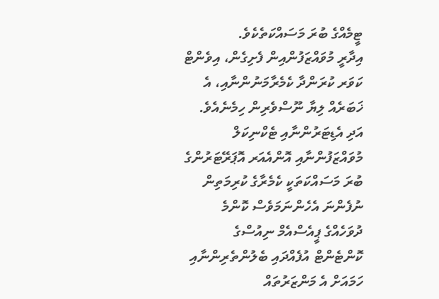ޓީމެއްގެ ބުރަ މަސައްކަތެކެވެ.
އިދާރީ މުވައްޒަފުންއިން ފެށިގެން، އިވެންޓް ކަވަރ ކުރަންދާ ކެމެރާމަނުންނާއި، އެ ޚަބަރެއް ލިޔާ ނޫސްވެރިން ހިމެނެއެވެ. އަދި އެޑިޓަރުންނާއި ޓެކްނިކަލް މުވައްޒަފުންނާއި އޮންއެއަރ އޮޕަރޭޓަރުންގެ ބުރަ މަސައްކަތަކީ ކެމެރާގެ ކުރިމަތިން ނުފެންނަ އެހެންނަމަވެސް ކޮންމެ ދުވަހެއްގެ ޕީއެސްއެމް ނިއުސްގެ ކޮންޓެންޓް އުފެއްދައި ބެލުންތެރިންނާއި ހަމައަށް އެ މަންޒަރުތައް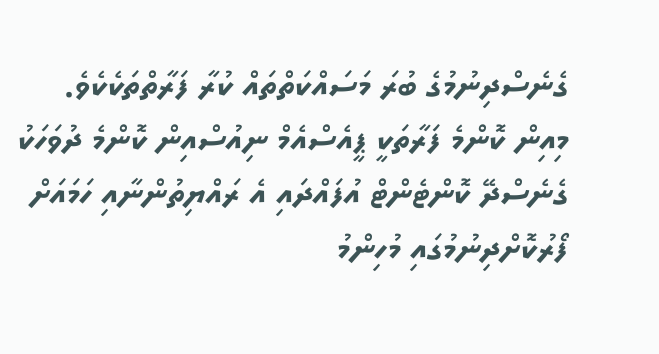ގެނެސްދިނުމުގެ ބުރަ މަސައްކަތްތައް ކުރާ ފަރާތްތަކެކެވެ.
މިއިން ކޮންމެ ފަރާތަކީ ޕީއެސްއެމް ނިއުސްއިން ކޮންމެ ދުވަހަކު ގެނެސްދޭ ކޮންޓެންޓް އުފައްދައި އެ ރައްޔިތުންނާއި ހަމައަށް ފޯރުކޮށްދިނުމުގައި މުހިންމު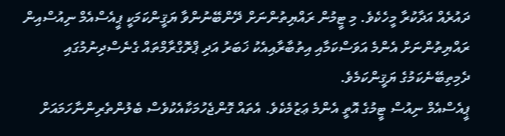ދައުރެއް އަދާކުރާ މީހެކެވެ. މި ޓީމުން ރައްޔިތުންނަށް ދޭންބޭނުންވާ ޔަޤީންކަމަކީ ޕީއެސްއެމް ނިއުސްއިން ރައްޔިތުންނަށް އެންމެ އަވަސްކަމާއި އިތުބާރާއިއެކު ޚަބަރު އަދި ޕްރޮގްރާމްތައް ގެނެސްދިނުމުގައި ދެމިތިބޭނެކަމުގެ ޔަޤީންކަމެވެ.
ޕީއެސްއެމް ނިއުސް ޓީމުގެ އޮތީ އެންމެ ޢަޒުމެކެވެ. އެތައް ގޮންޖެހުމަކާއެކުވެސް ބެލުންތެރިންނާހަމައަށް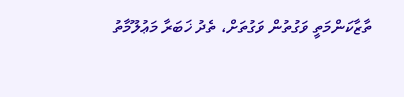ތާޒާކަންމަތީ ވަގުތުން ވަގުތަށް، ތެދު ޚަބަރާ މަޢުލޫމާތު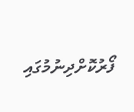ފޯރުކޮށްދިނުމުގައި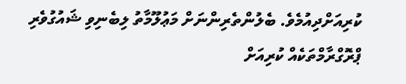ކުރިއަށްދިއުމެވެ. ބެލުންތެރިންނަށް މަޢުލޫމާތު ލިބެނިވި ޝައުގުވެރި ޕްރޮގްރާމްތަކެއް ކުރިއަށް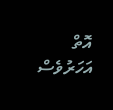އޮތް އަހަރުވެސް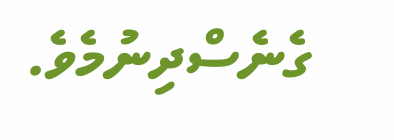ގެނެސްދިނުމެވެ.